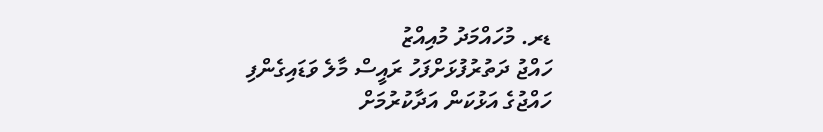ޑރ. މުހައްމަދު މުއިއްޒު
ހައްޖު ދަތުރުފުޅަށްފަހު ރައީސް މާލެ ވަޑައިގެންފި
ހައްޖުގެ އަޅުކަން އަދާކުރުމަށް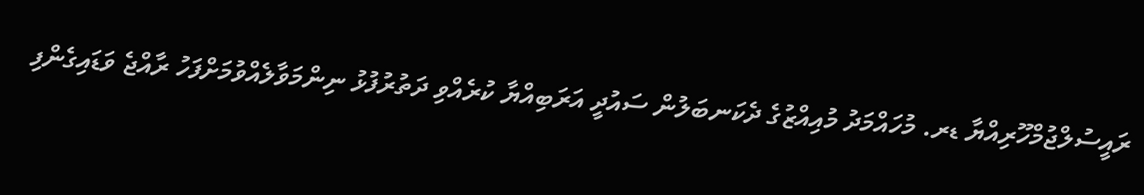ރައީސުލްޖުމްހޫރިއްޔާ ޑރ. މުހައްމަދު މުއިއްޒުގެ ދެކަނބަލުން ސައުދީ އަރަބިއްޔާ ކުރެއްވި ދަތުރުފުޅު ނިންމަވާލެއްވުމަށްފަހު ރާއްޖެ ވަޑައިގެންފި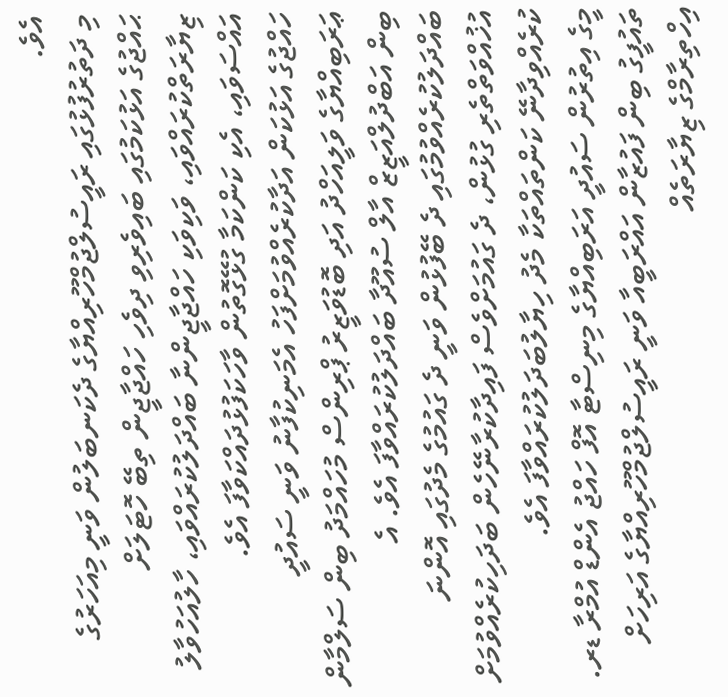އެވެ.
މި ދަތުރުފުޅުގައި ރައީސުލްޖުމްހޫރިއްޔާގެ ދެކަނބަލުން ވަނީ މިއަހަރުގެ ޙައްޖުގެ އަޅުކަމުގައި ބައިވެރިވި ދިވެހި ހައްޖާޖީން ތިބޭ ހޮޓަލަށް ޒިޔާރަތްކުރައްވައި، ވަކިވަކި ހައްޖާޖީންނާ ބައްދަލުކުރައްވައި، ހާލުއަހުވާލު އައްސަވައި، އެކި ކަންކަމާ ގުޅޭގޮތުން ވާހަކަފުޅުދައްކަވާފަ އެވެ.
ހައްޖުގެ އަޅުކަން އަދާކުރެއްވުމަށްފަހު އެމަނިކުފާނު ވަނީ ސައުދީ ޢަރަބިއްޔާގެ ވަލީއަހްދު އަދި ބޮޑުވަޒީރު ޕްރިންސް މުހައްމަދު ބިން ސަލްމާން ބިން އަބްދުލްއަޒީޒް އާލް ސުއޫދާ ބައްދަލުކުރައްވާފަ އެވެ. އެ ބައްދަލުކުރެއްވުމުގައި ދެ ބޭފުޅުން ވަނީ ދެ ގައުމުގެ މެދުގައި އޮންނަ އުޚުއްވަތްތެރި ގުޅުން، ދެ ގައުމަށްވެސް ފައިދާކުރާނޭހެން ބަދަހިކުރެއްވުމަށް ކުރެއްވިދާނޭ ކަންތައްތަކާ މެދު ހިޔާލުބަދަލުކުރައްވާފަ އެވެ.
މީގެ އިތުރުން ސައުދީ އަރަބިއްޔާގެ މިނިސްޓާ އޮފް ހައްޖު އެންޑް އުމްރާ ޑރ. ތައުފީގު ބިން ފައުޒާން އައްރަބީއާ ވަނީ ރައީސުލްޖުމްހޫރިއްޔާގެ އަރިހަށް އިހްތިރާމްގެ ޒިޔާރަތެއް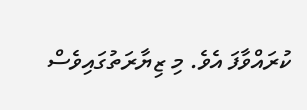ކުރައްވާފަ އެވެ. މި ޒިޔާރަތުގައިވެސް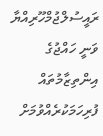ރައީސުލްޖުމްހޫރިއްޔާ ވަނީ ހައްޖުގެ އިންތިޒާމުތައް ފުރިހަމަކުރެއްވުމަށް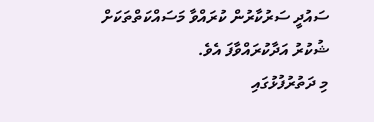ސައުދީ ސަރުކާރުން ކުރައްވާ މަސައްކަތްތަކަށް ޝުކުރު އަދާކުރައްވާފަ އެވެ.
މި ދަތުރުފުޅުގައި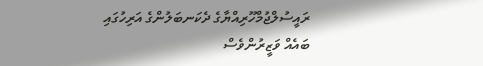ރައީސުލްޖުމްހޫރިއްޔާގެ ދެކަނބަލުންގެ އަރިހުގައި ބައެއް ވަޒީރުންވެސް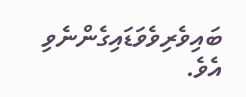ބައިވެރިވެވަޑައިގެންނެވި އެވެ.